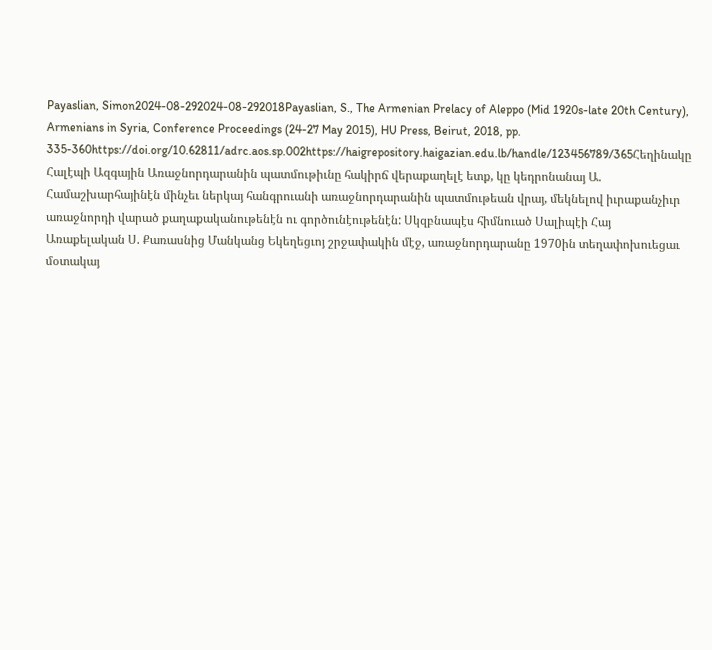Payaslian, Simon2024-08-292024-08-292018Payaslian, S., The Armenian Prelacy of Aleppo (Mid 1920s-late 20th Century), Armenians in Syria, Conference Proceedings (24-27 May 2015), HU Press, Beirut, 2018, pp. 335-360https://doi.org/10.62811/adrc.aos.sp.002https://haigrepository.haigazian.edu.lb/handle/123456789/365Հեղինակը Հալէպի Ազգային Առաջնորդարանին պատմութիւնը հակիրճ վերաքաղելէ ետք, կը կեդրոնանայ Ա. Համաշխարհայինէն մինչեւ ներկայ հանգրուանի առաջնորդարանին պատմութեան վրայ, մեկնելով իւրաքանչիւր առաջնորդի վարած քաղաքականութենէն ու գործունէութենէն: Սկզբնապէս հիմնուած Սալիպէի Հայ Առաքելական Ս. Քառասնից Մանկանց Եկեղեցւոյ շրջափակին մէջ, առաջնորդարանը 1970ին տեղափոխուեցաւ մօտակայ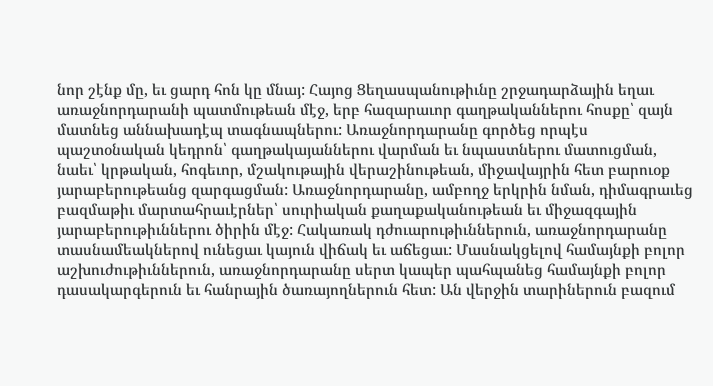նոր շէնք մը, եւ ցարդ հոն կը մնայ: Հայոց Ցեղասպանութիւնը շրջադարձային եղաւ առաջնորդարանի պատմութեան մէջ, երբ հազարաւոր գաղթականներու հոսքը՝ զայն մատնեց աննախադէպ տագնապներու: Առաջնորդարանը գործեց որպէս պաշտօնական կեդրոն՝ գաղթակայաններու վարման եւ նպաստներու մատուցման, նաեւ՝ կրթական, հոգեւոր, մշակութային վերաշինութեան, միջավայրին հետ բարուօք յարաբերութեանց զարգացման: Առաջնորդարանը, ամբողջ երկրին նման, դիմագրաւեց բազմաթիւ մարտահրաւէրներ՝ սուրիական քաղաքականութեան եւ միջազգային յարաբերութիւններու ծիրին մէջ: Հակառակ դժուարութիւններուն, առաջնորդարանը տասնամեակներով ունեցաւ կայուն վիճակ եւ աճեցաւ: Մասնակցելով համայնքի բոլոր աշխուժութիւններուն, առաջնորդարանը սերտ կապեր պահպանեց համայնքի բոլոր դասակարգերուն եւ հանրային ծառայողներուն հետ: Ան վերջին տարիներուն բազում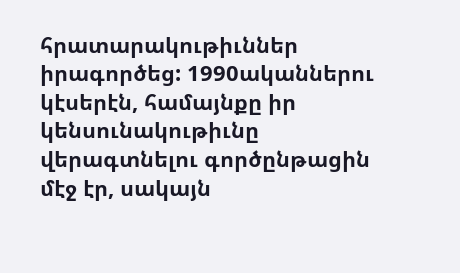հրատարակութիւններ իրագործեց: 1990ականներու կէսերէն, համայնքը իր կենսունակութիւնը վերագտնելու գործընթացին մէջ էր, սակայն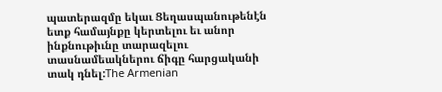պատերազմը եկաւ Ցեղասպանութենէն ետք համայնքը կերտելու եւ անոր ինքնութիւնը տարազելու տասնամեակներու ճիգը հարցականի տակ դնել:The Armenian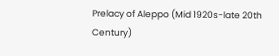Prelacy of Aleppo (Mid 1920s-late 20th Century)